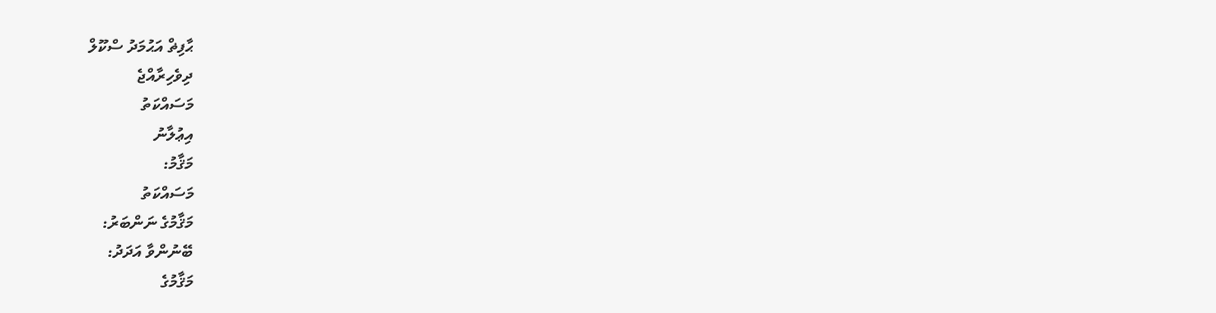ޙާފިޡް އަޙުމަދު ސްކޫލް
ދިވެހިރާއްޖެ
މަސައްކަތު
އިޢުލާނު
މަޤާމު:
މަސައްކަތު
މަޤާމުގެ ނަންބަރު:
ބޭނުންވާ އަދަދު:
މަޤާމުގެ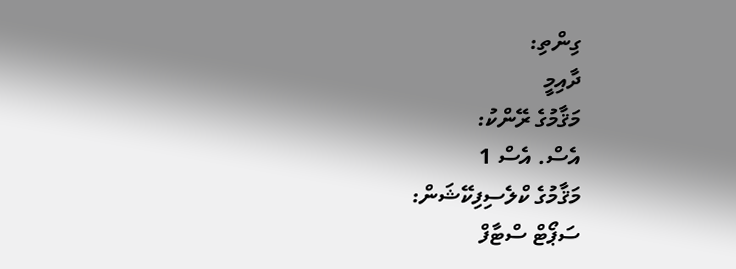ގިންތި:
ދާއިމީ
މަޤާމުގެ ރޭންކު:
އެސް. އެސް 1
މަޤާމުގެ ކްލެސިފިކޭޝަން:
ސަޕޯޓް ސްޓާފް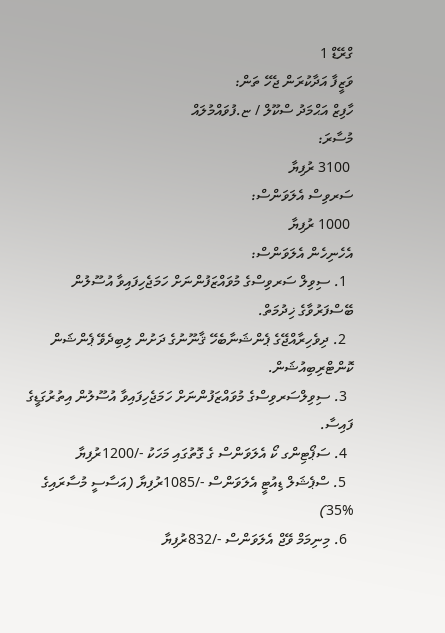ގްރޭޑް 1
ވަޒީފާ އަދާކުރަން ޖެހޭ ތަން:
ހާފިޒް އަޙްމަދު ސްކޫލް / ޏ.ފުވައްމުލައް
މުސާރަ:
 3100 ރުފިޔާ
ސަރވިސް އެލަވަންސް:
 1000 ރުފިޔާ
އެހެނިހެން އެލަވަންސް:
  1. ސިވިލް ސަރވިސްގެ މުވައްޒަފުންނަށް ހަމަޖެހިފައިވާ އުސޫލުން ބޭސްފަރުވާގެ ޚިދުމަތް.
  2. ދިވެހިރާއްޖޭގެ ޕެންޝަނާބެހޭ ޤާނޫނުގެ ދަށުން ލިބިދެވޭ ޕެންޝަން ކޮންޓްރިބިއުޝަން.
  3. ސިވިލްސަރވިސްގެ މުވައްޒަފުންނަށް ހަމަޖެހިފައިވާ އުސޫލުން އިތުރުގަޑީގެ ފައިސާ.
  4. ސަޕޯޓިންގ ކޯ އެލަވަންސް ގެ ގޮތުގައި މަހަކު -/1200ރުފިޔާ
  5. ސްޕެޝަލް ޑިއުޓީ އެލަވަންސް -/1085ރުފިޔާ (އަސާސީ މުސާރައިގެ %35)
  6. މިނިމަމް ވޭޖް އެލަވަންސް -/832ރުފިޔާ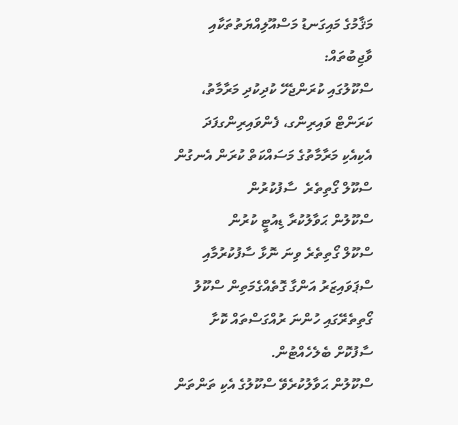މަޤާމުގެ މައިގަނޑު މަސްއޫލިއްޔަތުތަކާއި ވާޖިބުތައް:
ސްކޫލުގައި ކުރަންޖެހޭ ކުދިކުދި މަރާމާތު، ކަރަންޓް ވައިރިންގ، ފެންވައިރިންގފަދަ އެކިއެކި މަރާމާތުގެ މަސައްކަތް ކުރަން އެނގުން
ސްކޫލް ގޯތިތެރެ  ސާފުކުރުން
ސްކޫލުން ޙަވާލުކުރާ ޑިއުޓީ ކުރުން
ސްކޫލް ގޯތިތެރެ ވިނަ ނޮޅާ ސާފުކުރުމާއި ސްޕަވައިޒަރު އަންގާ ގޮތެއްގެމަތިން ސްކޫލު ގޯތިތެރޭގައި ހުންނަ ރުއްގަސްތައް ކޮށާ ސާފުކޮށް ބެލެހެއްޓުން.
ސްކޫލުން ޙަވާލުކުރެވޭ ސްކޫލުގެ އެކި ތަންތަން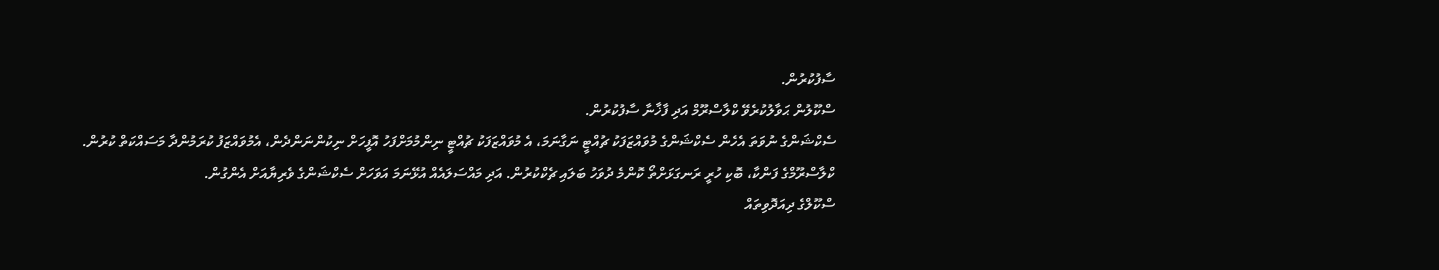ސާފުކުރުން.
ސްކޫލުން ޙަވާލުކުރެވޭ ކްލާސްރޫމް އަދި ފާޚާނާ ސާފުކުރުން.
ސެކްޝަންގެ ނުވަތަ އެހެން ސެކްޝަންގެ މުވައްޒަފަކު ޗުއްޓީ ނަގާނަމަ، އެ މުވައްޒަފަކު ޗުއްޓީ ނިންމުމަށްފަހު އޮފީހަށް ނިކުންނަންދެން، އެމުވައްޒަފު ކުރަމުންދާ މަސައްކަތް ކުރުން.
ކްލާސްރޫމްގެ ފަންކާ، ބޮކި ހުރީ ރަނގަޅަށްތޯ ކޮންމެ ދުވަހު ބަލައި ޗެކްކުރުން. އަދި މައްސަލައެއް އުޅޭނަމަ އަވަހަށް ސެކްޝަންގެ ވެރިޔާއަށް އެންގުން.
ސްކޫލްގެ ދިއަދޮވިތައް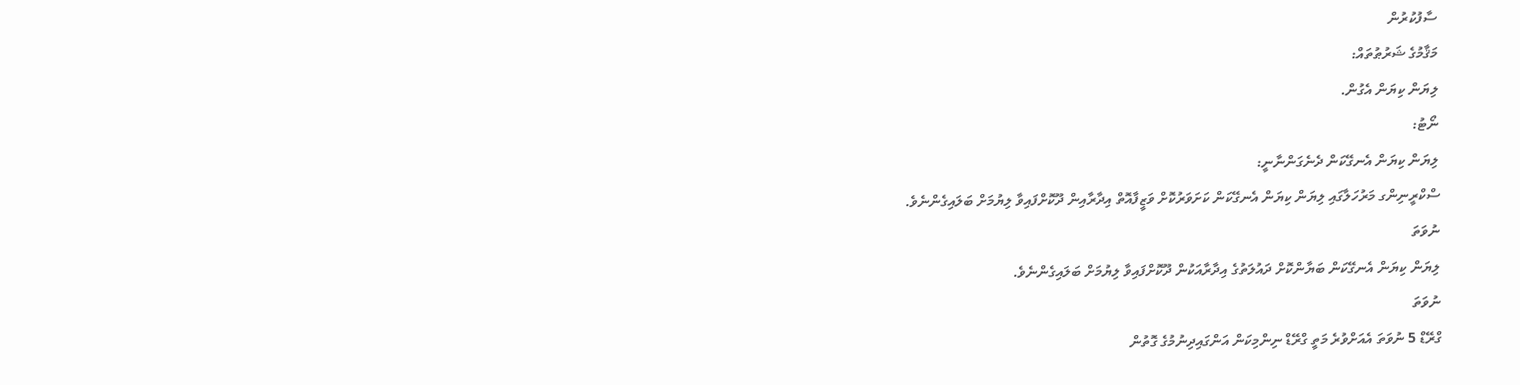ސާފުކުރުން
މަޤާމުގެ ޝަރުޠުތައް:
ލިޔަން ކިޔަން އެގުން.
ނޯޓު:
ލިޔަން ކިޔަން އެނގޭކަން ދެނެގަންނާނީ:
ސްކްރީނިންގ މަރުހަލާގައި ލިޔަން ކިޔަން އެނގޭކަން ކަށަވަރުކޮށް ވަޒީފާއޮތް އިދާރާއިން ދޫކޮށްފައިވާ ލިޔުމަށް ބަލައިގެންނެވެ.
ނުވަތަ
ލިޔަން ކިޔަން އެނގޭކަން ބަޔާންކޮށް ދައުލަތުގެ އިދާރާއަކުން ދޫކޮށްފައިވާ ލިޔުމަށް ބަލައިގެންނެވެ.
ނުވަތަ
ގްރޭޑް 5 ނުވަތަ އެއަށްވުރެ މަތީ ގްރޭޑް ނިންމިކަން އަންގައިދިނުމުގެ ގޮތުން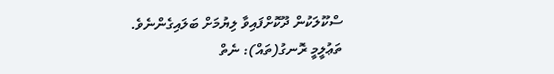ސްކޫލަކުން ދޫކޮށްފައިވާ ލިޔުމަށް ބަލައިގެންނެވެ.
ތަޢުލީމީ ރޮނގު(ތައް): ނެތް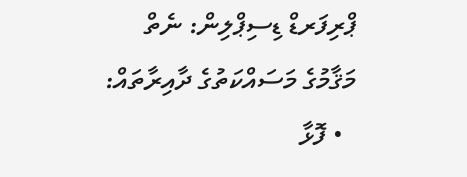ޕްރިފަރޑް ޑިސިޕްލިން: ނެތް
މަޤާމުގެ މަސައްކަތުގެ ދާއިރާތައް:
  • ފޮޅާ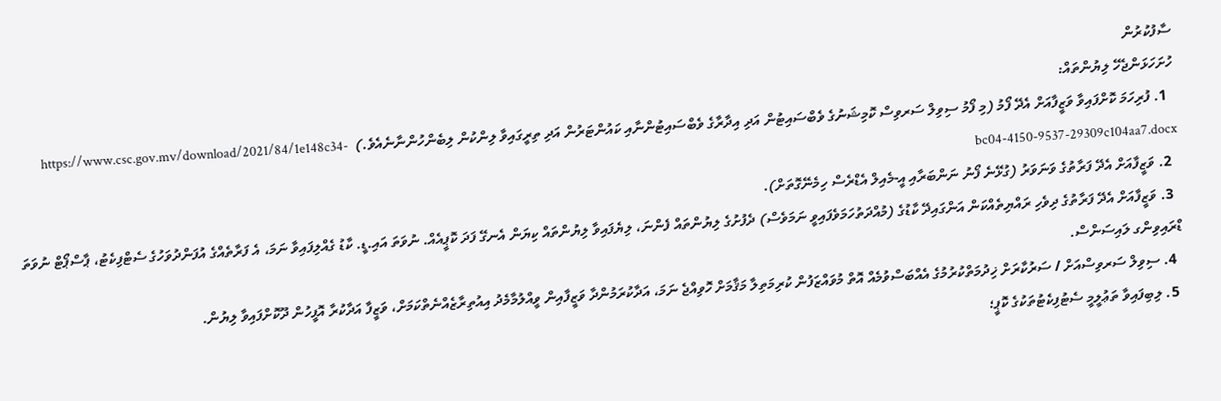ސާފުކުރުން
ހުށަހަޅަންޖެހޭ ލިޔުންތައް:
  1. ފުރިހަމަ ކޮށްފައިވާ ވަޒީފާއަށް އެދޭ ފޯމު (މި ފޯމު ސިވިލް ސަރވިސް ކޮމިޝަނުގެ ވެބްސައިޓުން އަދި އިދާރާގެ ވެބްސައިޓުންނާއި ކައުންޓަރުން އަދި ތިރީގައިވާ ލިންކުން ލިބެންހުންނާނެއެވެ.)  https://www.csc.gov.mv/download/2021/84/1e148c34-bc04-4150-9537-29309c104aa7.docx
  2. ވަޒީފާއަށް އެދޭ ފަރާތުގެ ވަނަވަރު (ގުޅޭނެ ފޯނު ނަންބަރާއި އީ-މެއިލް އެޑްރެސް ހިމެނޭގޮތަށް).
  3. ވަޒީފާއަށް އެދޭ ފަރާތުގެ ދިވެހި ރައްޔިތެއްކަން އަންގައިދޭ ކާޑުގެ (މުއްދަތުހަމަވެފައިވީ ނަމަވެސް) ދެފުށުގެ ލިޔުންތައް ފެންނަ، ލިޔެފައިވާ ލިޔުންތައް ކިޔަން އެނގޭ ފަދަ ކޮޕީއެއް. ނުވަތަ އައި.ޑީ. ކާޑު ގެއްލިފައިވާ ނަމަ، އެ ފަރާތެއްގެ އުފަންދުވަހުގެ ސެޓްފިކެޓު، ޕާސްޕޯޓް ނުވަތަ ޑްރައިވިންގ ލައިސަންސް.
  4. ސިވިލް ސަރވިސްއަށް / ސަރުކާރަށް ޚިދުމަތްކުރުމުގެ އެއްބަސްވުމެއް އޮތް މުވައްޒަފުން ކުރިމަތިލާ މަޤާމަށް ހޮވިއްޖެ ނަމަ، އަދާކުރަމުންދާ ވަޒީފާއިން ވީއްލުމާމެދު އިއުތިރާޒެއްނެތްކަމަށް، ވަޒީފާ އަދާކުރާ އޮފީހުން ދޫކޮށްފައިވާ ލިޔުން.
  5. ލިބިފައިވާ ތަޢުލީމީ ސެޓުފިކެޓުތަކުގެ ކޮޕީ؛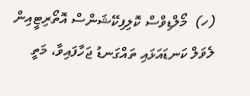(ހ)  މޯލްޑިވްސް ކޮލިފިކޭޝަންސް އޮތޯރިޓީއިން ލެވަލް ކަނޑައަޅައި ތައްގަނޑު ޖަހާފައިވާ، މަތީ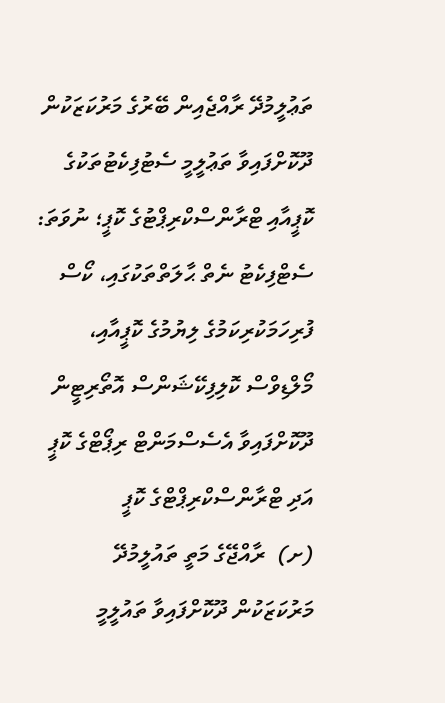ތަޢުލީމުދޭ ރާއްޖެއިން ބޭރުގެ މަރުކަޒަކުން ދޫކޮށްފައިވާ ތަޢުލީމީ ސެޓުފިކެޓުތަކުގެ ކޮޕީއާއި ޓްރާންސްކްރިޕްޓުގެ ކޮޕީ؛ ނުވަތަ: ސެޓްފިކެޓު ނެތް ޙާލަތްތަކުގައި، ކޯސް ފުރިހަމަކުރިކަމުގެ ލިޔުމުގެ ކޮޕީއާއި، މޯލްޑިވްސް ކޮލިފިކޭޝަންސް އޮތޯރިޓީން ދޫކޮށްފައިވާ އެސެސްމަންޓް ރިޕޯޓްގެ ކޮޕީ އަދި ޓްރާންސްކްރިޕްޓްގެ ކޮޕީ
(ށ)  ރާއްޖޭގެ މަތީ ތައުލީމުދޭ މަރުކަޒަކުން ދޫކޮށްފައިވާ ތައުލީމީ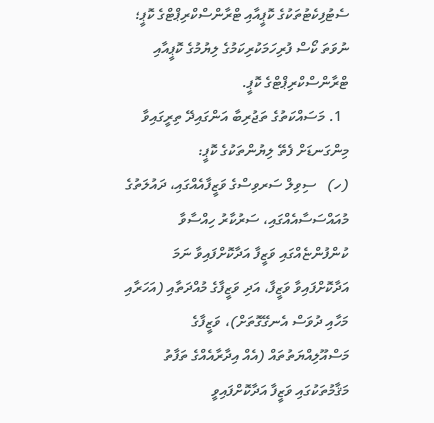ސެޓުފިކެޓުތަކުގެ ކޮޕީއާއި ޓްރާންސްކްރިޕްޓްގެ ކޮޕީ؛ ނުވަތަ ކޯސް ފުރިހަމަކުރިކަމުގެ ލިޔުމުގެ ކޮޕީއާއި ޓްރާންސްކްރިޕްޓްގެ ކޮޕީ.
  1. މަސައްކަތުގެ ތަޖުރިބާ އަންގައިދޭ ތިރީގައިވާ މިންގަނޑަށް ފެތޭ ލިޔުންތަކުގެ ކޮޕީ:
(ހ)   ސިވިލް ސަރވިސްގެ ވަޒީފާއެއްގައި، ދައުލަތުގެ މުއައްސަސާއެއްގައި، ސަރުކާރު ހިއްސާވާ ކުންފުންޏެއްގައި ވަޒީފާ އަދާކޮށްފައިވާ ނަމަ އަދާކޮށްފައިވާ ވަޒީފާ، އަދި ވަޒީފާގެ މުއްދަތާއި (އަހަރާއި މަހާއި ދުވަސް އެނގޭގޮތަށް)، ވަޒީފާގެ މަސްއޫލިއްޔަތުތައް (އެއް އިދާރާއެއްގެ ތަފާތު މަޤާމުތަކުގައި ވަޒީފާ އަދާކޮށްފައިވީ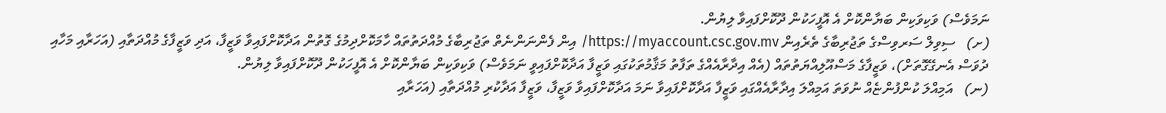ނަމަވެސް) ވަކިވަކިން ބަޔާންކޮށް އެ އޮފީހަކުން ދޫކޮށްފައިވާ ލިޔުން.
(ށ)   ސިވިލް ސަރވިސްގެ ތަޖުރިބާގެ ތެރެއިން https://myaccount.csc.gov.mv/ އިން ފެންނަންނެތް ތަޖުރިބާގެ މުއްދަތުތައް ހާމަކޮށްދިމުގެ ގޮތުން އަދާކޮށްފައިވާ ވަޒީފާ، އަދި ވަޒީފާގެ މުއްދަތާއި (އަހަރާއި މަހާއި ދުވަސް އެނގޭގޮތަށް)، ވަޒީފާގެ މަސްއޫލިއްޔަތުތައް (އެއް އިދާރާއެއްގެ ތަފާތު މަޤާމުތަކުގައި ވަޒީފާ އަދާކޮށްފައިވީ ނަމަވެސް) ވަކިވަކިން ބަޔާންކޮށް އެ އޮފީހަކުން ދޫކޮށްފައިވާ ލިޔުން.
(ނ)   އަމިއްލަ ކުންފުންޏެއް ނުވަތަ އަމިއްލަ އިދާރާއެއްގައި ވަޒީފާ އަދާކޮށްފައިވާ ނަމަ އަދާކޮށްފައިވާ ވަޒީފާ، ވަޒީފާ އަދާކުރި މުއްދަތާއި (އަހަރާއި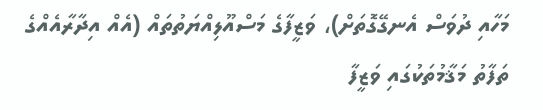މަހާއި ދުވަސް އެނގޭގޮތަށް)، ވަޒީފާގެ މަސްއޫލިއްޔަތުތައް (އެއް އިދާރާއެއްގެ ތަފާތު މަޤާމުތަކުގައި ވަޒީފާ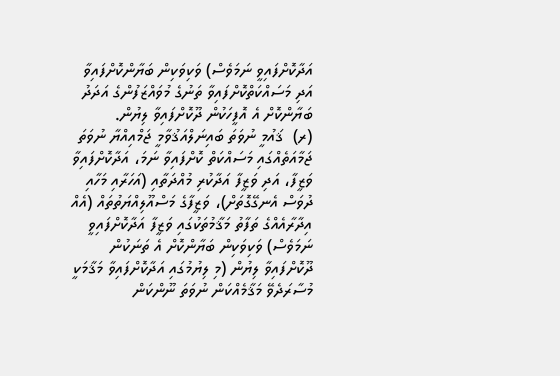އަދާކޮށްފައިވީ ނަމަވެސް) ވަކިވަކިން ބަޔާންކޮށްފައިވާ އަދި މަސައްކަތްކޮށްފައިވާ ތަނުގެ މުވައްޒަފުންގެ އަދަދު ބަޔާންކޮށް އެ އޮފީހަކުން ދޫކޮށްފައިވާ ލިޔުން.
(ރ)  ޤައުމީ ނުވަތަ ބައިނަލްއަޤުވާމީ ޖަމްއިއްޔާ ނުވަތަ ޖަމާއަތެއްގައި މަސައްކަތް ކޮށްފައިވާ ނަމަ، އަދާކޮށްފައިވާ ވަޒީފާ، އަދި ވަޒީފާ އަދާކުރި މުއްދަތާއި (އަހަރާއި މަހާއި ދުވަސް އެނގޭގޮތަށް)، ވަޒީފާގެ މަސްއޫލިއްޔަތުތައް (އެއް އިދާރާއެއްގެ ތަފާތު މަޤާމުތަކުގައި ވަޒީފާ އަދާކޮށްފައިވީ ނަމަވެސް) ވަކިވަކިން ބަޔާންކޮށް އެ ތަނަކުން ދޫކޮށްފައިވާ ލިޔުން (މި ލިޔުމުގައި އަދާކޮށްފައިވާ މަޤާމަކީ މުސާރަދެވޭ މަޤާމެއްކަން ނުވަތަ ނޫންކަން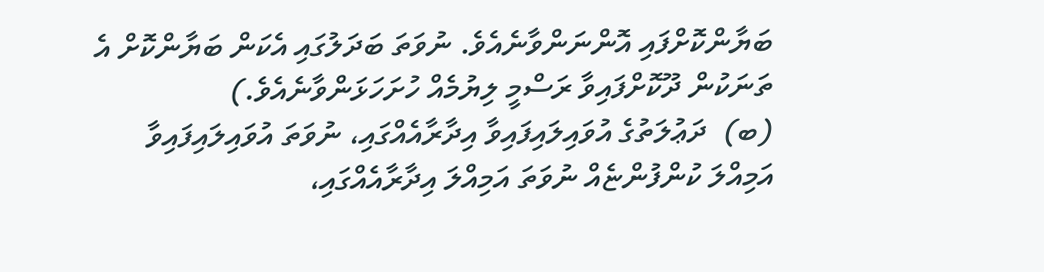ބަޔާންކޮށްފައި އޮންނަންވާނެއެވެ. ނުވަތަ ބަދަލުގައި އެކަން ބަޔާންކޮށް އެ ތަނަކުން ދޫކޮށްފައިވާ ރަސްމީ ލިޔުމެއް ހުށަހަޅަންވާނެއެވެ.)
(ބ)  ދަޢުލަތުގެ އުވައިލައިފައިވާ އިދާރާއެއްގައި، ނުވަތަ އުވައިލައިފައިވާ އަމިއްލަ ކުންފުންޏެއް ނުވަތަ އަމިއްލަ އިދާރާއެއްގައި،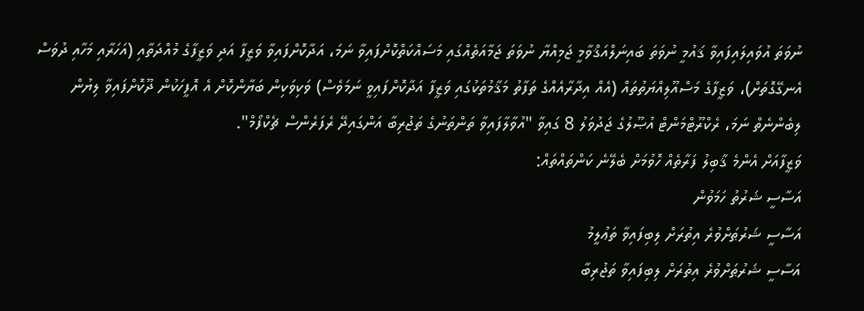ނުވަތަ އުވައިލައިފައިވާ ޤައުމީ ނުވަތަ ބައިނަލްއަޤްވާމީ ޖަމިއްޔާ ނުވަތަ ޖަމާއަތެއްގައި މަސައްކަތްކޮށްފައިވާ ނަމަ، އަދާކޮށްފައިވާ ވަޒީފާ އަދި ވަޒީފާގެ މުއްދަތާއި (އަހަރާއި މަހާއި ދުވަސް އެނގޭގޮތަށް)، ވަޒީފާގެ މަސްއޫލިއްޔަތުތައް (އެއް އިދާރާއެއްގެ ތަފާތު މަޤާމުތަކުގައި ވަޒީފާ އަދާކޮށްފައިވީ ނަމަވެސް) ވަކިވަކިން ބަޔާންކޮށް އެ އޮފީހަކުން ދޫކޮށްފައިވާ ލިޔުން ލިބެންނެތް ނަމަ، ރެކްރޫޓްމަންޓް އުޞޫލުގެ ޖަދުވަލު 8 ގައިވާ "އުވާލާފައިވާ ތަންތަނުގެ ތަޖުރިބާ އަންގައިދޭ ރެފަރެންސް ޗެކްފޯމް".
ވަޒީފާއަށް އެންމެ ޤާބިލު ފަރާތެއް ހޮވުމަށް ބެލޭނެ ކަންތައްތައް:
އަސާސީ ޝަރުތު ހަމަވުން
އަސާސީ ޝަރުޠަށްވުރެ އިތުރަށް ލިބިފައިވާ ތަޢުލީމު
އަސާސީ ޝަރުޠަށްވުރެ އިތުރަށް ލިބިފައިވާ ތަޖުރިބާ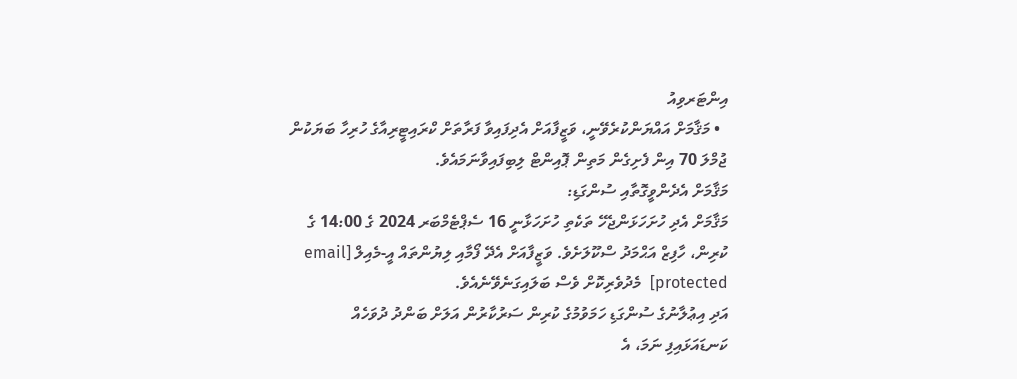އިންޓަރވިއު
  • މަޤާމަށް އައްޔަންކުރެވޭނީ، ވަޒީފާއަށް އެދިފައިވާ ފަރާތަށް ކްރައިޓީރިއާގެ ހުރިހާ ބަޔަކުން ޖުމްލަ 70 އިން ފެށިގެން މަތިން ޕޮއިންޓް ލިބިފައިވާނަމައެވެ.
މަޤާމަށް އެދެންވީގޮތާއި ސުންގަޑި:
މަޤާމަށް އެދި ހުށަހަޅަންޖެހޭ ތަކެތި ހުށަހަޅާނީ 16 ސެޕްޓެމްބަރ 2024 ގެ 14:00 ގެ ކުރިން، ހާފިޒް އަޙްމަދު ސްކޫލަށެވެ. ވަޒީފާއަށް އެދޭ ފޯމާއި ލިޔުންތައް އީ-މެއިލް [email protected]  މެދުވެރިކޮށް ވެސް ބަލައިގަނެވޭނެއެވެ.
އަދި އިޢުލާނުގެ ސުންގަޑި ހަމަވުމުގެ ކުރިން ސަރުކާރުން އަލަށް ބަންދު ދުވަހެއް ކަނޑައަޅައިފި ނަމަ، އެ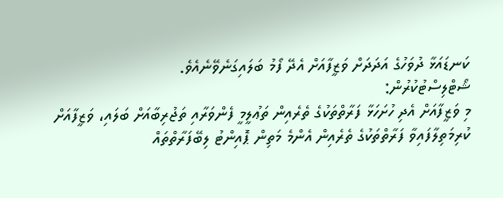ކަނޑައަޅާ ދުވަހުގެ އަދަދަށް ވަޒީފާއަށް އެދޭ ފޯމު ބަލައިގަނެވޭނެއެވެ.
ޝޯޓްލިސްޓުކުރުން:
މި ވަޒީފާއަށް އެދި ހުށަހަޅާ ފަރާތްތަކުގެ ތެރެއިން ތަޢުލީމީ ފެންވަރާއި ތަޖުރިބާއަށް ބަލައި، ވަޒީފާއަށް ކުރިމަތިލާފައިވާ ފަރާތްތަކުގެ ތެރެއިން އެންމެ މަތިން ޕޮއިންޓު ލިބޭފަރާތްތައް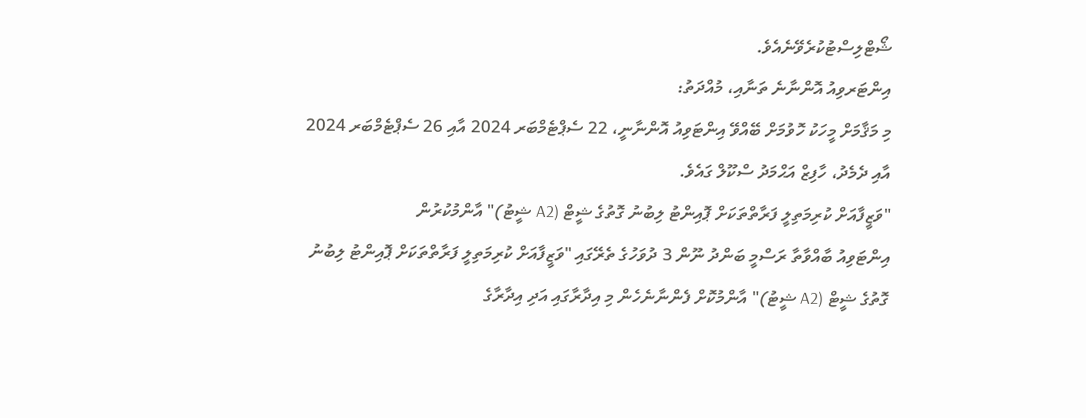ޝޯޓްލިސްޓުކުރެވޭނެއެވެ.
އިންޓަރވިއު އޮންނާނެ ތަނާއި، މުއްދަތު:
މި މަޤާމަށް މީހަކު ހޮވުމަށް ބޭއްވޭ އިންޓަވިއު އޮންނާނީ، 22 ސެޕްޓެމްބަރ 2024 އާއި 26 ސެޕްޓެމްބަރ 2024 އާއި ދެމެދު، ހާފިޒް އަޙްމަދު ސްކޫލް ގައެވެ.
"ވަޒީފާއަށް ކުރިމަތިލީ ފަރާތްތަކަށް ޕޮއިންޓު ލިބުނު ގޮތުގެ ޝީޓް (A2 ޝީޓު)" އާންމުކުރުން
އިންޓަވިއު ބާއްވާތާ ރަސްމީ ބަންދު ނޫން 3 ދުވަހުގެ ތެރޭގައި "ވަޒީފާއަށް ކުރިމަތިލީ ފަރާތްތަކަށް ޕޮއިންޓު ލިބުނު ގޮތުގެ ޝީޓް (A2 ޝީޓު)" އާންމުކޮށް ފެންނާނެހެން މި އިދާރާގައި އަދި އިދާރާގެ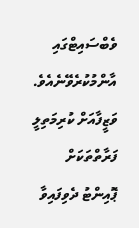ވެބްސައިޓްގައި އާންމުކުރެވޭނެއެވެ. ވަޒީފާއަށް ކުރިމަތިލީ ފަރާތްތަކަށް ޕޮއިންޓު ދެވިފައިވާ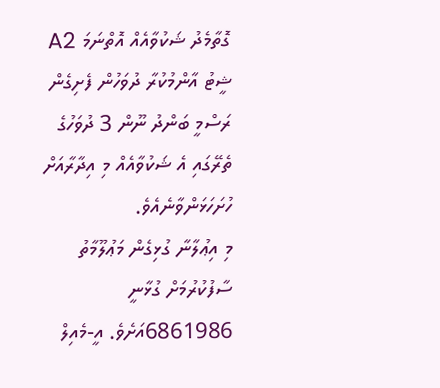ގޮތާމެދު ޝަކުވާއެއް އޮތްނަމަ A2 ޝީޓު އާންމުކުރާ ދުވަހުން ފެށިގެން ރަސްމީ ބަންދު ނޫން 3 ދުވަހުގެ ތެރޭގައި އެ ޝަކުވާއެއް މި އިދާރާއަށް ހުށަހަޅަންވާނެއެވެ.
މި އިޢުލާނާ ގުޅިގެން މަޢުލޫމާތު ސާފުކުރުމަށް ގުޅާނީ 6861986އަށެވެ. އީ-މެއިލް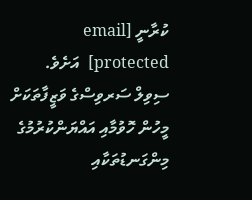ކުރާނީ [email protected]  އަށެވެ.
ސިވިލް ސަރވިސްގެ ވަޒީފާތަކަށް މީހުން ހޮވުމާއި އައްޔަންކުރުމުގެ މިންގަނޑުތަކާއި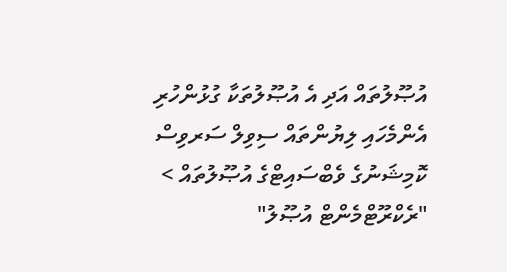އުޞޫލުތައް އަދި އެ އުޞޫލުތަކާ ގުޅުންހުރި އެންމެހައި ލިޔުންތައް ސިވިލް ސަރވިސް ކޮމިޝަނުގެ ވެބްސައިޓްގެ އުޞޫލުތައް > "ރެކްރޫޓްމެންޓް އުޞޫލު"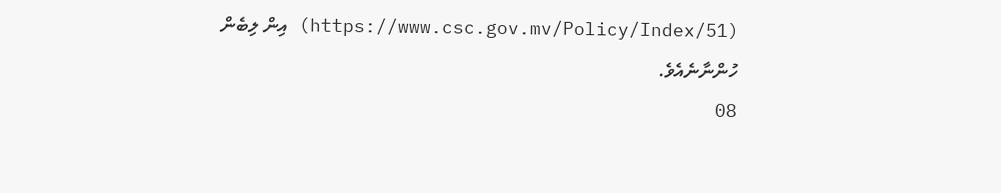(https://www.csc.gov.mv/Policy/Index/51) އިން ލިބެން ހުންނާނެއެވެ.
08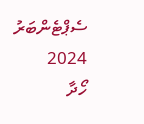ސެޕްޓެންބަރު 2024
ހޯދާ